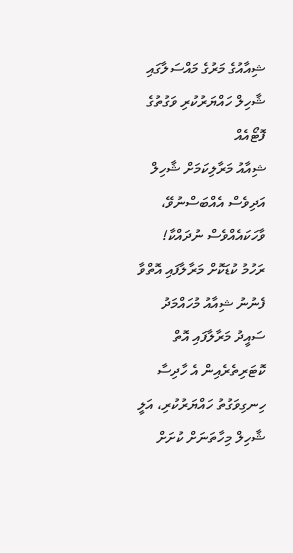ޝިއާއުގެ މަރުގެ މައްސަލާގައި ޝާހިލް ހައްޔަރުކުރި ވަގުތުގެ ފޮޓޯއެއް
ޝިއާއު މަރާލިކަމަށް ޝާހިލް އަދިވެސް އެއްބަސްނުވޭ، ވާހަކައެއްވެސް ނުދައްކާ!
ރަހުމު ކުޑަކޮށް މަރާލާފައި އޮތްވާ ފެނުނު ޝިއާއު މުހައްމަދު ސައީދު މަރާލާފައި އޮތް ކޮޓަރިތެރެއިން އެ ހާދިސާ ހިނގިވަގުތު ހައްޔަރުކުރި، އަލީ ޝާހިލް މިހާތަނަށް ކުށަށް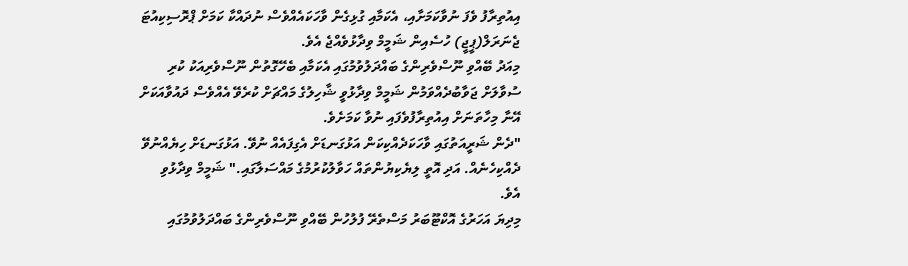އިއުތިރާފު ވެފަ ނުވާކަމަށާއި، އެކަމާއި ގުޅިގެން ވާހަކައެއްވެސް ނުދައްކާ ކަމަށް ޕްރޮސިކިއުޓަ ޖެނަރަލް(ޕީޖީ) ހުސެއިން ޝަމީމް ވިދާޅުވެއްޖެ އެވެ.
މިއަދު ބޭއްވި ނޫސްވެރިންގެ ބައްދަލުވުމުގައި އެކަމާއި ބެހޭގޮތުން ނޫސްވެރިއަކު ކުރި ސުވާލަށް ޖަވާބުދެއްވަމުން ޝަމީމް ވިދާޅުވީ ޝާހިލުގެ މައްޗަށް ކުރެވޭ އެއްވެސް ދައުވާއަކަށް އޭނާ މިހާތަނަށް އިއުތިރާފުވެފައި ނުވާ ކަމަށެވެ.
"ދެން ޝަރީއަތުގައި ވާހަކަދެއްކިކަން އަޅުގަނޑަށް އެގިފައެއް ނުވޭ. އަޅުގަނޑަށް ހިޔެއްނުވޭ ދެއްކިހެނެއް. އަދި އޮތީ ލިޔެކިޔުންތައް ހަވާލުކުރުމުގެ މައްސަލާގައި." ޝަމީމް ވިދާޅުވި އެވެ.
މިދިޔަ އަހަރުގެ އޮކްޓޫބަރު މަސްތެރޭ ފުލުހުން ބޭއްވި ނޫސްވެރިންގެ ބައްދަލުވުމުގައި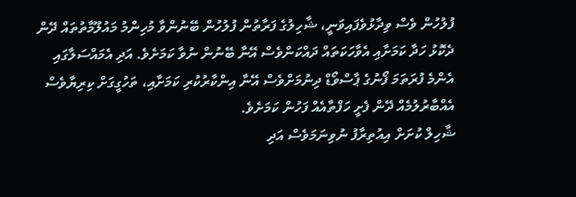ފުލުހުން ވެސް ވިދާޅުވެފައިވަނީ، ޝާހިލުގެ ފަރާތުން ފުލުހުން ބޭނުންވާ މުހިންމު މައުލޫމާތުތައް ދޭން ދެކޮޅު ހަދާ ކަމަށާއި އެވާހަކަތައް ދައްކަންވެސް އޭނާ ބޭނުން ނުވާ ކަމަށެވެ. އަދި އެމައްސަލާގައި އެންމެ ފުރަތަމަ ފޯނުގެ ޕާސްވޯޑް ދިނުމަށްވެސް އޭނާ އިންކާރުކުރި ކަމަށާއި، ތަހުގީގަށް ކިރިޔާވެސް އެއްބާރުލުމެއް ދޭން ފެށީ ހަފްތާއެއް ފަހުން ކަމަށެވެ.
ޝާހިލް ކުށަށް އިއުތިރާފު ނުވިނަމަވެސް އަދި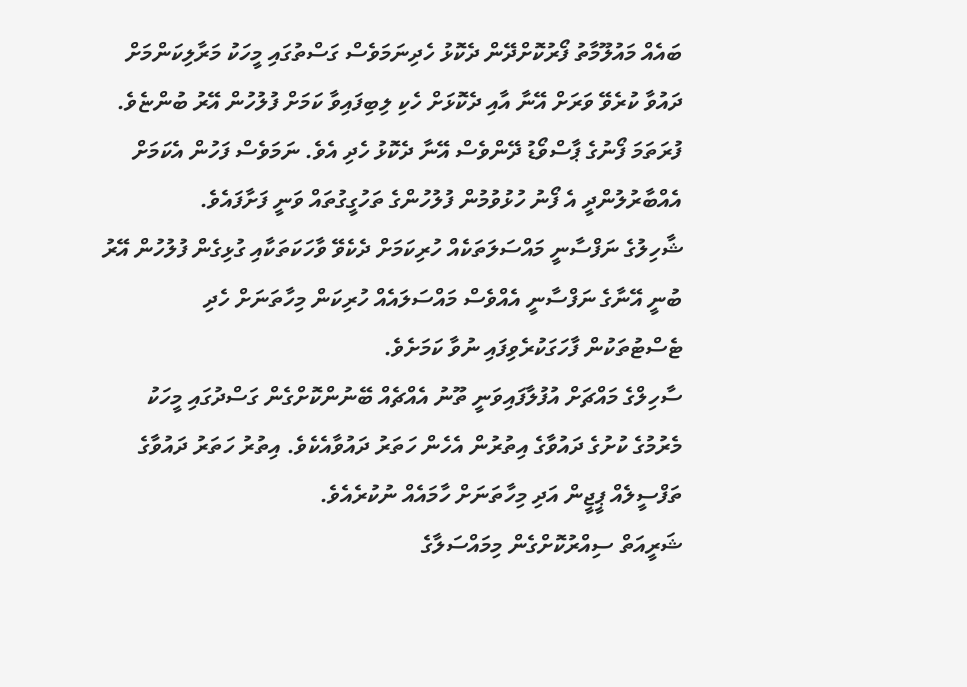ބައެއް މައުލޫމާތު ފޯރުކޮށްދޭން ދެކޮޅު ހެދިނަމަވެސް ގަސްތުގައި މީހަކު މަރާލިކަންމަށް ދައުވާ ކުރެވޭ ވަރަށް އޭނާ އާއި ދެކޮޅަށް ހެކި ލިބިފައިވާ ކަމަށް ފުލުހުން އޭރު ބުންޏެވެ.
ފުރަތަމަ ފޯނުގެ ޕާސްވޯޑު ދޭންވެސް އޭނާ ދެކޮޅު ހެދި އެވެ. ނަމަވެސް ފަހުން އެކަމަށް އެއްބާރުލުންދީ އެ ފޯނު ހުޅުވުމުން ފުލުހުންގެ ތަހުގީގުތައް ވަނީ ފަށާފައެވެ.
ޝާހިލުގެ ނަފްސާނީ މައްސަލަތަކެއް ހުރިކަމަށް ދެކެވޭ ވާހަކަތަކާއި ގުޅިގެން ފުލުހުން އޭރު ބުނީ އޭނާގެ ނަފްސާނީ އެއްވެސް މައްސަލައެއް ހުރިކަން މިހާތަނަށް ހެދި ޓެސްޓުތަކުން ފާހަގަކުރެވިފައި ނުވާ ކަމަށެވެ.
ސާހިލްގެ މައްޗަށް އުފުލާފައިވަނީ ތޫނު އެއްޗެއް ބޭނުންކޮށްގެން ގަސްދުގައި މީހަކު މެރުމުގެ ކުށުގެ ދައުވާގެ އިތުރުން އެހެން ހަތަރު ދައުވާއެކެވެ. އިތުރު ހަތަރު ދައުވާގެ ތަފްސީލެއް ޕީޖީން އަދި މިހާތަނަށް ހާމައެއް ނުކުރެއެވެ.
ޝަރީއަތް ސިއްރުކޮށްގެން މިމައްސަލާގެ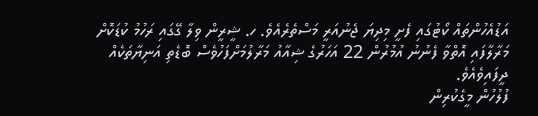އަޑުއެހުންތައް ކޯޓުގައި ފެށީ މިދިޔަ ޖެނުއަރީ މަސްތެރެއެވެ. ހ. ޝީރީން ވިލާ ގޭގައި ރަހުމު ކުޑަކޮށް މަރާލާފައި އޮތްވާ ފެނުނު އުމުރުން 22 އަހަރުގެ ޝިއާއު މަރާލުމަށްފަހުވެސް ބޮޑެތި އަނިޔާތަކެއް ދީފައިވެއެވެ.
ފުލުހުން މީގެކުރިން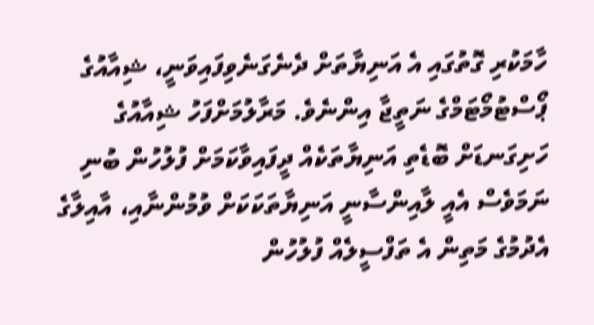ހާމަކުރި ގޮތުގައި އެ އަނިޔާތަށް ދެނެގަނެވިފައިވަނީ، ޝިއާއުގެ ޕޯސްޓުމޯޓަމްގެ ނަތީޖާ އިންނެވެ. މަރާލުމަށްފަހު ޝިއާއުގެ ހަށިގަނޑަށް ބޮޑެތި އަނިޔާތަކެއް ދީފައިވާކަމަށް ފުލުހުން ބުނި ނަމަވެސް އެއީ ލާއިންސާނީ އަނިޔާތަކަކަށް ވުމުންނާއި، އާއިލާގެ އެދުމުގެ މަތިން އެ ތަފްސީލެއް ފުލުހުން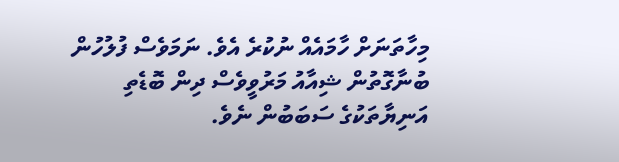މިހާތަނަށް ހާމައެއް ނުކުރެ އެވެ. ނަމަވެސް ފުލުހުން ބުނާގޮތުން ޝިއާއު މަރުވީވެސް ދިން ބޮޑެތި އަނިޔާތަކުގެ ސަބަބުން ނެވެ.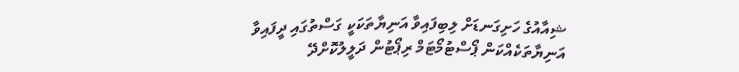ޝިއާއުގެ ހަށިގަނޑަށް ލިބިފައިވާ އަނިޔާތަކަކީ ގަސްތުގައި ދީފައިވާ އަނިޔާތަކެއްކަން ޕޯސްޓުމޯޓަމް ރިޕޯޓުން ދަލީލުކޮށްދޭ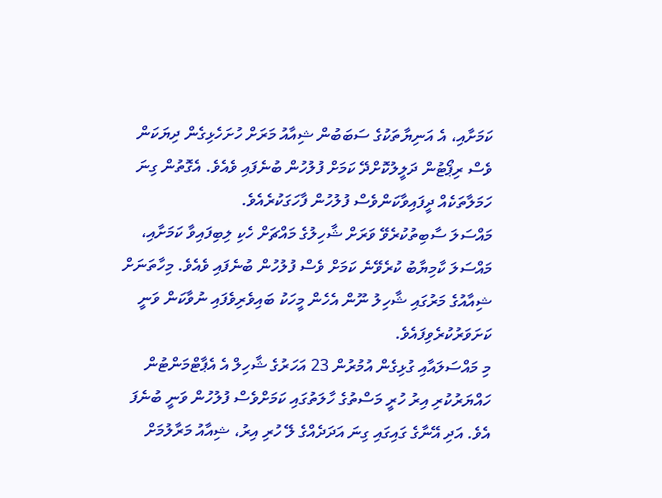ކަމަށާއި، އެ އަނިޔާތަކުގެ ސަބަބުން ޝިއާއު މަރަށް ހުށަހެޅިގެން ދިޔަކަން ވެސް ރިޕޯޓުން ދަލީލުކޮށްދޭ ކަމަށް ފުލުހުން ބުނެފައި ވެއެވެ. އެގޮތުން ގިނަ ހަމަލާތަކެއް ދީފައިވާކަންވެސް ފުލުހުން ފާހަގަކުރެއެވެ.
މައްސަލަ ސާބިތުކުރެވޭ ވަރަށް ޝާހިލުގެ މައްޗަށް ހެކި ލިބިފައިވާ ކަމަށާއި، މައްސަލަ ކާމިޔާބު ކުރެވޭނެ ކަމަށް ވެސް ފުލުހުން ބުނެފައި ވެއެވެ. މިހާތަނަށް ޝިއާއުގެ މަރުގައި ޝާހިލު ނޫން އެހެން މީހަކު ބައިވެރިވެފައި ނުވާކަން ވަނީ ކަށަވަރުކުރެވިފައެވެ.
މި މައްސަލައާއި ގުޅިގެން އުމުރުން 23 އަހަރުގެ ޝާހިލް އެ އެޕާޓްމަންޓުން ހައްޔަރުކުރި އިރު ހުރީ މަސްތުގެ ހާލަތުގައި ކަމަށްވެސް ފުލުހުން ވަނީ ބުނެފަ އެވެ. އަދި އޭނާގެ ގައިގައި ގިނަ އަދަދެއްގެ ލޭ ހުރި އިރު، ޝިއާއު މަރާލުމަށް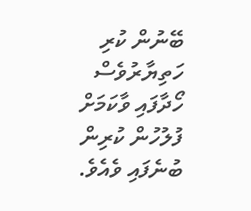ބޭނުން ކުރި ހަތިޔާރުވެސް ހޯދާފައި ވާކަމަށް ފުލުހުން ކުރިން ބުނެފައި ވެއެވެ.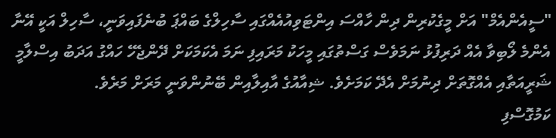"ސީއެންއެމް" އަށް މީގެކުރިން ދިން ހާއްސަ އިންޓަވިއުއެއްގައި ސާހިލްގެ ބައްޕަ ބުނެފައިވަނީ، ސާހިލް އަކީ އޭނާ އެންމެ ލޯބިވާ އެއް ދަރިފުޅު ނަމަވެސް ގަސްތުގައި މީހަކު މަރައިފި ނަމަ އެކަމަކަށް ދޭންޖެހޭ ހައްގު އަދަބު އިސްލާމީ ޝަރީއަތާއި އެއްގޮތަށް ދިނުމަށް އެދޭ ކަމަށެވެ. ޝިއާއުގެ އާއިލާއިން ބޭނުންވަނީ މަރަށް މަރެވެ.
ކަމުގޮސްފި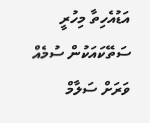އަޑުއެހިތާ މިހުރީ
ސަތޭކައަކުން ސުމެއް
ވަރަށް ސަލާމް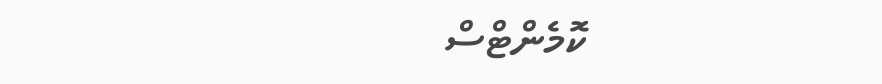ކޮމެންޓްސް